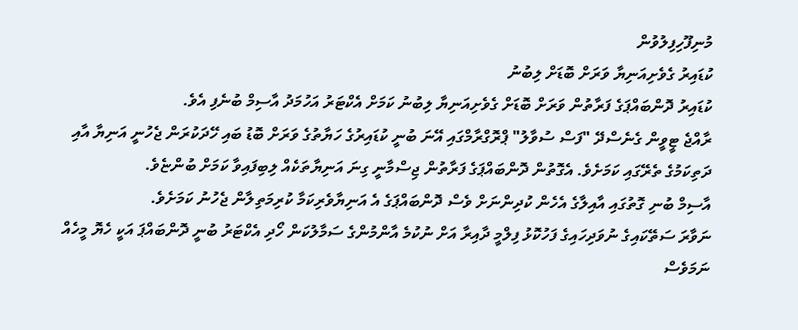މުނިފޫހިފިލުވުން
ކުޑައިރު ގެވެށިއަނިޔާ ވަރަށް ބޮޑަށް ލިބުނު
ކުޑައިރު ދޮންބައްޕަގެ ފަރާތުން ވަރަށް ބޮޑަށް ގެވެށިއަނިޔާ ލިބުނު ކަމަށް އެކްޓަރު އަހުމަދު އާސިމް ބުނެފި އެވެ.
ރާއްޖެ ޓީވީން ގެނެސްދޭ "ފަސް ސުވާލު" ޕްރޮގްރާމްގައި އޭނަ ބުނީ ކުޑައިރުގެ ހަޔާތުގެ ވަރަށް ބޮޑު ބައި ހޭދަކުރަން ޖެހުނީ އަނިޔާ އާއި ދަތިކަމުގެ ތެރޭގައި ކަމަށެވެ. އެގޮތުން ދޮންބައްޕަގެ ފަރާތުން ޖިސްމާނީ ގިނަ އަނިޔާތަކެއް ލިބިފައިވާ ކަމަށް ބުންޏެވެ.
އާސިމް ބުނި ގޮތުގައި އާއިލާގެ އެހެން ކުދިންނަށް ވެސް ދޮންބައްޕަގެ އެ އަނިޔާވެރިކަމާ ކުރިމަތިލާން ޖެހުނު ކަމަށެވެ.
ނަވާރަ ސަތޭކައިގެ ނުވަދިހައިގެ ފަހުކޮޅު ފިލްމީ ދާއިރާ އަށް ނުކުމެ އާންމުންގެ ސަމާލުކަން ހޯދި އެކްޓަރު ބުނީ ދޮންބައްޕަ އަކީ ހެޔޮ މީހެއް ނަމަވެސް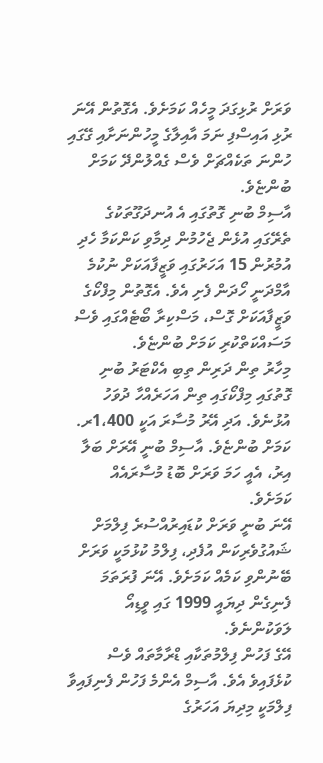ވަރަށް ރުޅިގަދަ މީހެއް ކަމަށެވެ. އެގޮތުން އޭނަ ރުޅި އައިސްފި ނަމަ އާއިލާގެ މީހުންނަށާއި ގޭގައި ހުންނަ ތަކެއްޗަށް ވެސް ގެއްލުންދޭ ކަމަށް ބުންޏެވެ.
އާސިމް ބުނި ގޮތުގައި އެ އުނދަގޫތަކުގެ ތެރޭގައި އުޅެން ޖެހުމުން ދިމާވި ކަންކަމާ ހެދި އުމުރުން 15 އަހަރުގައި ވަޒީފާއަކަށް ނުކުމެ އާމްދަނީ ހޯދަން ފެށި އެވެ. އެގޮތުން މިފްކޯގެ ވަޒީފާއަކަށް ގޮސް، މަސްކިރާ ބޯޓެއްގައި ވެސް މަސައްކަތްކުރި ކަމަށް ބުންޏެވެ.
މިހާރު ތިން ދަރިން ތިބި އެކްޓަރު ބުނި ގޮތުގައި މިފްކޯގައި ތިން އަހަރެއްހާ ދުވަހު އުޅުނެވެ. އަދި އޭރު މުސާރަ އަކީ 1،400ރ. ކަމަށް ބުންޏެވެ. އާސިމް ބުނީ އޭރަށް ބަލާ އިރު، އެއީ ހަމަ ވަރަށް ބޮޑު މުސާރައެއް ކަމަށެވެ.
އޭނަ ބުނީ ވަރަށް ކުޑައިރުއްސުރެ ފިލްމަށް ޝައުގުވެރިކަން އުފެދި، ފިލްމު ކުޅުމަކީ ވަރަށް ބޭނުންވި ކަމެއް ކަމަށެވެ. އޭނަ ފުރަތަމަ ފެނިގެން ދިޔައީ 1999 ގައި ވީޑިއޯ ލަވަކުންނެވެ.
އޭގެ ފަހުން ފިލްމުތަކާއި ޑްރާމާތައް ވެސް ކުޅެފައިވެ އެވެ. އާސިމް އެންމެ ފަހުން ފެނިފައިވާ ފިލްމަކީ މިދިޔަ އަހަރުގެ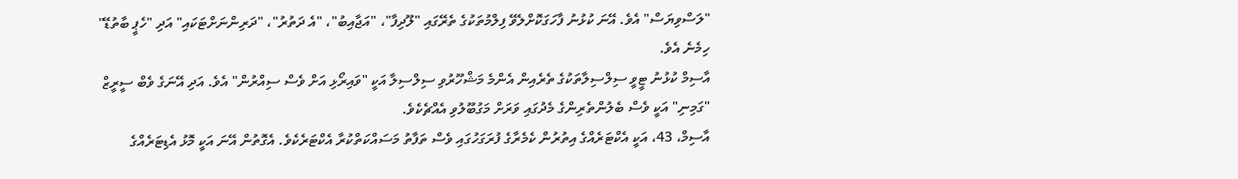"ލަސްވިޔަސް" އެވެ. އޭނަ ކުޅުނު ފާހަގަކޮށްލެވޭ ފިލްމުތަކުގެ ތެރޭގައި "ލޫދިފާ"، "އަޖާއިބު"، "އެ ދަތުރު"، "ދަރިންނަށްޓަކައި" އަދި "ހެޕީ ބާތުޑޭ" ހިމެނެ އެވެ.
އާސިމް ކުޅުނު ޓީވީ ސިލްސިލާތަކުގެ ތެރެއިން އެންމެ މަޝްހޫރުވި ސިލްސިލާ އަކީ "ވައިރޯޅި އަށް ވެސް ސިއްރުން" އެވެ. އަދި އޭނަގެ ވެބް ސީރީޒް "ގަމިނި" އަކީ ވެސް ބެލުންތެރިންގެ މެދުގައި ވަރަށް މަގުބޫލުވި އެއްޗެކެވެ.
އާސިމް، 43، އަކީ އެކްޓަރެއްގެ އިތުރުން ކެމެރާގެ ފުރަގަހުގައި ވެސް ތަފާތު މަސައްކަތްކުރާ އެކްޓަރެކެވެ. އެގޮތުން އޭނަ އަކީ މޮޅު އެޑިޓަރެއްގެ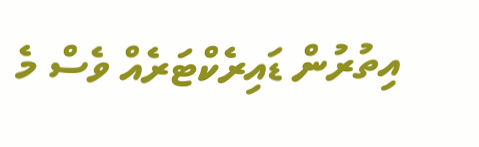އިތުރުން ޑައިރެކްޓަރެއް ވެސް މެ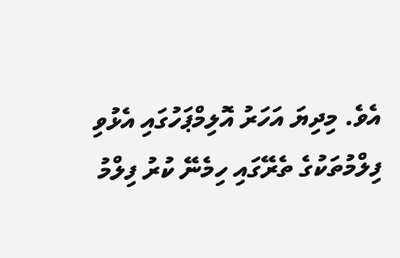އެވެ. މިދިޔަ އަހަރު އޮލިމްޕަހުގައި އެޅުވި ފިލްމުތަކުގެ ތެރޭގައި ހިމެނޭ ކުރު ފިލްމު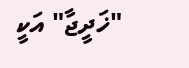"ޚަދީޖާ" އަކީ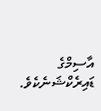އާސިމްގެ ޑައިރެކްޝަނެކެވެ.